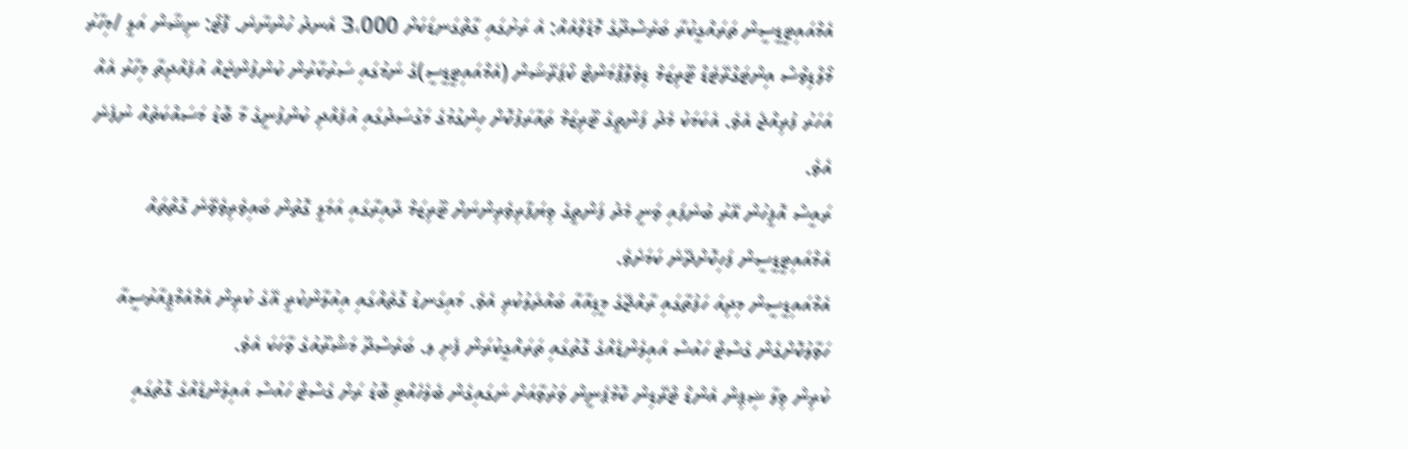އެމްއައިޓީޑީސީން ތަރައްގީކުރާ ބަރެސްދޫގެ މޮޑެލްއެއް: އެ ރަށުގައި ގާތްގަނޑަކަށް 3،000 އެނދު ހުންނާނެ. ފޮޓޯ: ނިޝާން އަލީ /މިހާރު
މޯލްޑިވްސް އިންޓަގްރޭޓެޑް ޓޫރިޒަމް ޑިވެލޮޕްމަންޓް ކޯޕަރޭޝަން (އެމްއައިޓީޑީސީ)ގެ ނަމުގައި ސަރުކާރުން ކުންފުންޏެއް އުފެއްދިތާ މިހާރު އެއް އަހަރު ފުރިއްޖެ އެވެ. އެކަމަކު މެދު ފަންތީގެ ޓޫރިޒަމް ތައާރަފުކޮށް ހިންގުމުގެ މަގުސަދުގައި އުފެއްދި ކުންފުނީގެ މާ ބޮޑު މަސައްކަތެއް ނުފެނެ އެވެ.
ރައީސް އޮފީހުން އޭރު ބުނެފައި ވަނީ މެދު ފަންތީގެ ވިޔަފާރިވެރިންނަށް ޓޫރިޒަމް ދާއިރާގައި އަމަލީ ގޮތުން ބައިވެރިވެވޭނެ ގޮތްތައް އެމްއައިޓީޑީސީން ފަހިކޮށްދޭނެ ކަމަށެވެ.
އެމްއައިޑީސީން މިދިއަ ހަފުތާގައި ރާއްޖޭގެ މީޑިއާއާ ބައްދަލުކުރި އެވެ. މައިގަނޑު ގޮތެއްގައި އިއުލާންކުރީ އޭގެ ކުރިން އެމްއެމްޕީއާރުސީއާ ހަވާލުކޮށްގެން ގެސްޓް ހައުސް އައިލެންޑެއްގެ ގޮތުގައި ތަރައްގީކުރަން ފެށި ލ. ބަރެސްދޫ މަޝްރޫއުގެ ވާހަކަ އެވެ.
ކުރިން ވިލާ ޝިޕިން އެންޑް ޓްރޭޑިން ކޮމްޕެނީން ވަރުވާއަށް ނަގައިގެން ބެލެހެއްޓި ބޮޑު ރަށް ގެސްޓް ހައުސް އައިލެންޑެއްގެ ގޮތުގައި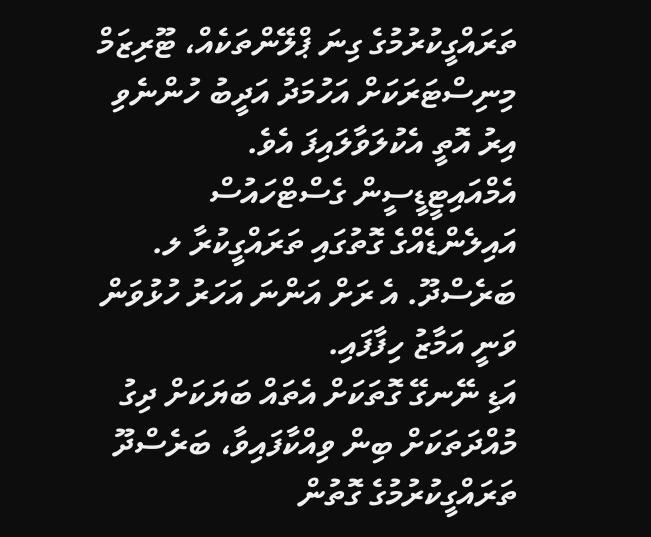ތަރައްގީކުރުމުގެ ގިނަ ޕްލޭންތަކެއް، ޓޫރިޒަމް މިނިސްޓަރަކަށް އަހުމަދު އަދީބު ހުންނެވި އިރު އޮތީ އެކުލަވާލައިފަ އެވެ.
އެމްއައިޓީޑީސީން ގެސްޓްހައުސް އައިލެންޑެއްގެ ގޮތުގައި ތަރައްގީކުރާ ލ. ބަރެސްދޫ. އެ ރަށް އަންނަ އަހަރު ހުޅުވަން ވަނީ އަމާޒު ހިފާފައި.
އަޑި ނޭނގޭ ގޮތަކަށް އެތައް ބަޔަކަށް ދިގު މުއްދަތަކަށް ބިން ވިއްކާފައިވާ، ބަރެސްދޫ ތަރައްގީކުރުމުގެ ގޮތުން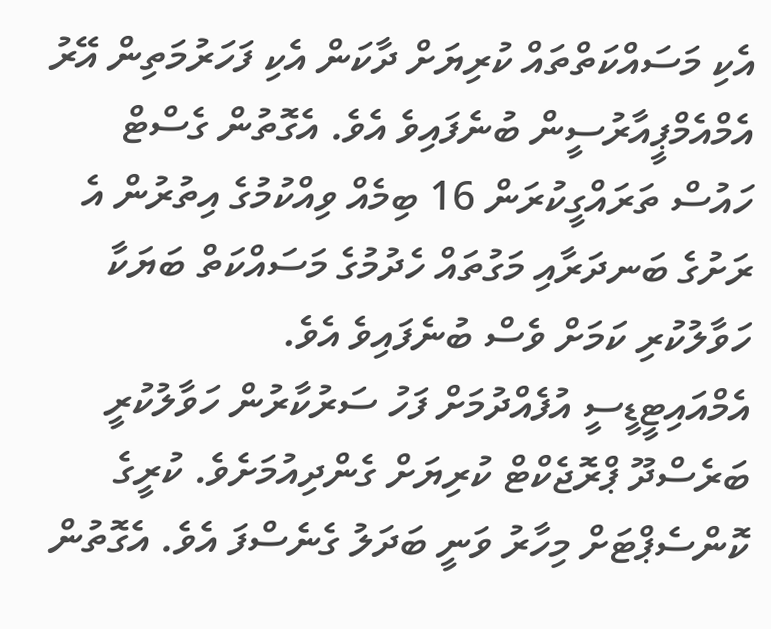އެކި މަސައްކަތްތައް ކުރިޔަށް ދާކަން އެކި ފަހަރުމަތިން އޭރު އެމްއެމްޕީއާރުސީން ބުނެފައިވެ އެވެ. އެގޮތުން ގެސްޓް ހައުސް ތަރައްގީކުރަން 16 ބިމެއް ވިއްކުމުގެ އިތުރުން އެ ރަށުގެ ބަނދަރާއި މަގުތައް ހެދުމުގެ މަސައްކަތް ބަޔަކާ ހަވާލުކުރި ކަމަށް ވެސް ބުނެފައިވެ އެވެ.
އެމްއައިޓީޑީސީ އުފެއްދުމަށް ފަހު ސަރުކާރުން ހަވާލުކުރީ ބަރެސްދޫ ޕްރޮޖެކްޓް ކުރިޔަށް ގެންދިއުމަށެވެ. ކުރީގެ ކޮންސެޕްޓަށް މިހާރު ވަނީ ބަދަލު ގެނެސްފަ އެވެ. އެގޮތުން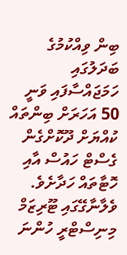ބިން ވިއްކުމުގެ ބަދަލުގައި ހަމަޖައްސާފައި ވަނީ 50 އަހަރަށް ބިންތައް ކުއްޔަށް ދޫކޮށްގެން ގެސްޓް ހައުސް އާއި ހޮޓާތައް ހަދާށެވެ.
ވެލާނާގޭގައި ޓޫރިޒަމް މިނިސްޓްރީ ހުންނަ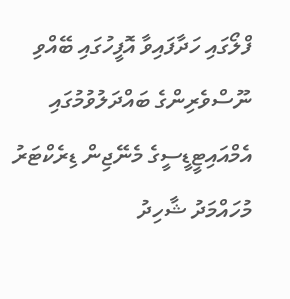ފްލޯގައި ހަދާފައިވާ އޮފީހުގައި ބޭއްވި ނޫސްވެރިންގެ ބައްދަލުވުމުގައި އެމްއައިޓީޑީސީގެ މެނޭޖިން ޑިރެކްޓަރު މުހައްމަދު ޝާހިދު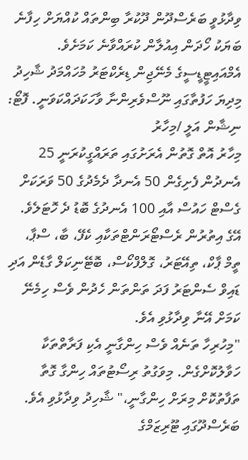ވިދާޅުވީ ބަރެސްދޫން ދޫކުރާ ބިންތައް ކުއްޔަށް ހިފާނެ ބަޔަކު ހޯދަން އިއުލާން ކުރައްވާނެ ކަމަށެވެ.
އެމްއައިޓީޑީސީގެ މެނޭޖިން ޑިރެކްޓަރު މުހައްމަދު ޝާހިދު މިދިޔަ ހަފުތާގައި ނޫސްވެރިންނާ ވާހަކަދައްކަވަނީ. ފޮޓޯ: ނިޝާން އަލީ /މިހާރު
މިހާރު އޮތް ގޮތުން އެރަށުގައި ތަރައްގީކުރަނީ 25 އެނދުން ފެށިގެން 50 އެނދާ ދެމެދުގެ 50 ވަރަކަށް ގެސްޓް ހައުސް އާއި 100 އެނދުގެ ބޮޑު ދެ ހޮޓަލެވެ. އޭގެ އިތުރުން ރެސްޓޯރަންޓްތަކާއި ކެފޭ، ބާ، ސްޕާ، ތީމް ޕާކް، ތިއޭޓަރު، ގޮލްފްކޯސް، ބޮޓޭނިކަލް ގާޑެން އަދި ޑައިވް ސެންޓަރު ފަދަ ތަންތަން ހެދުން ވެސް ހިމެނޭ ކަމަށް އޭނާ ވިދާޅުވި އެވެ.
"މިހުރިހާ ތަނެއް ވެސް ހިންގާނީ އެކި ފަރާތްތަކާ ހަވާލުކޮށްގެން. މިވަގުތު ރިސޯޓުތައް ހިންގާ ގޮތާ ތަފާތުކޮށް މިރަށް ހިންގާނީ،" ޝާހިދު ވިދާޅުވި އެވެ.
ބަރެސްދޫގައި ޓޫރިޒަމްގެ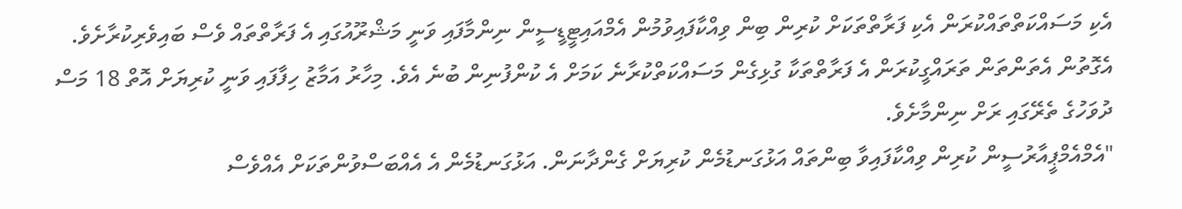އެކި މަސައްކަތްތައްކުރަން އެކި ފަރާތްތަކަށް ކުރިން ބިން ވިއްކާފައިވުމުން އެމްއައިޓީޑީސީން ނިންމާފައި ވަނީ މަޝްރޫއުގައި އެ ފަރާތްތައް ވެސް ބައިވެރިކުރާށެވެ. އެގޮތުން އެތަންތަން ތަރައްގީކުރަން އެ ފަރާތްތަކާ ގުޅިގެން މަސައްކަތްކުރާނެ ކަމަށް އެ ކުންފުނިން ބުނެ އެވެ. މިހާރު އަމާޒު ހިފާފައި ވަނީ ކުރިޔަށް އޮތް 18 މަސް ދުވަހުގެ ތެރޭގައި ރަށް ނިންމާށެވެ.
"އެމްއެމްޕީއާރުސީން ކުރިން ވިއްކާފައިވާ ބިންތައް އަޅުގަނޑުމެން ކުރިޔަށް ގެންދާނަން. އަޅުގަނޑުމެން އެ އެއްބަސްވުންތަކަށް އެއްވެސް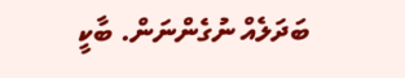ބަދަލެއް ނުގެންނަން. ބާކީ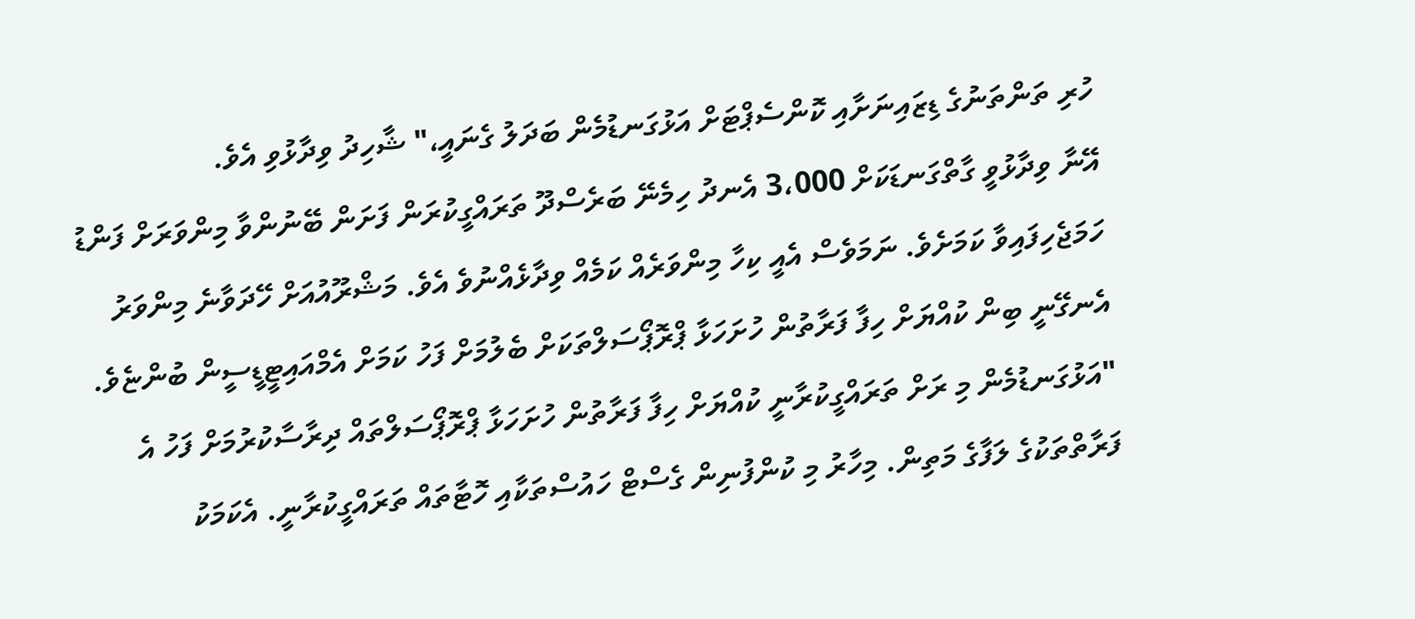ހުރި ތަންތަނުގެ ޑިޒައިނަށާއި ކޮންސެޕްޓަށް އަޅުގަނޑުމެން ބަދަލު ގެނައީ،" ޝާހިދު ވިދާޅުވި އެވެ.
އޭނާ ވިދާޅުވީ ގާތްގަނޑަކަށް 3،000 އެނދު ހިމެނޭ ބަރެސްދޫ ތަރައްގީކުރަން ފަށަން ބޭނުންވާ މިންވަރަށް ފަންޑު ހަމަޖެހިފައިވާ ކަމަށެވެ. ނަމަވެސް އެއީ ކިހާ މިންވަރެއް ކަމެއް ވިދާޅެއްނުވެ އެވެ. މަޝްރޫއުއަށް ހޭދަވާނެ މިންވަރު އެނގޭނީ ބިން ކުއްޔަށް ހިފާ ފަރާތުން ހުށަހަޅާ ޕްރޮޕޯސަލްތަކަށް ބެލުމަށް ފަހު ކަމަށް އެމްއައިޓީޑީސީން ބުންޏެވެ.
"އަޅުގަނޑުމެން މި ރަށް ތަރައްގީކުރާނީ ކުއްޔަށް ހިފާ ފަރާތުން ހުށަހަޅާ ޕްރޮޕޯސަލްތައް ދިރާސާކުރުމަށް ފަހު އެ ފަރާތްތަކުގެ ލަފާގެ މަތިން. މިހާރު މި ކުންފުނިން ގެސްޓް ހައުސްތަކާއި ހޮޓާތައް ތަރައްގީކުރާނީ. އެކަމަކު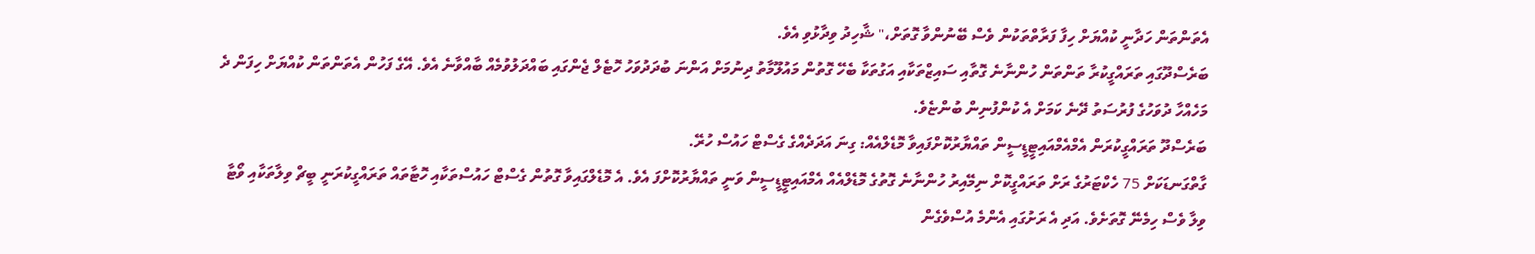އެތަންތަން ހަދާނީ ކުއްޔަށް ހިފާ ފަރާތްތަކުން ވެސް ބޭނުންވާ ގޮތަށް،" ޝާހިދު ވިދާޅުވި އެވެ.
ބަރެސްދޫގައި ތަރައްގީކުރާ ތަންތަން ހުންނާނެ ގޮތާއި ސައިޒްތަކާއި އަގުތަކާ ބެހޭ ގޮތުން މައުލޫމާތު ދިނުމަށް އަންނަ ބުދަދުވަހު ހޮޓެލް ޖެންގައި ބައްދަލުވުމެއް ބާއްވާނެ އެވެ. އޭގެ ފަހުން އެތަންތަން ކުއްޔަށް ހިފަން ދެ މަހެއްހާ ދުވަހުގެ ފުރުސަތު ދޭނެ ކަމަށް އެ ކުންފުނިން ބުންޏެވެ.
ބަރެސްދޫ ތަރައްގީކުރަން އެމްއެމްއައިޓީޑީސީން ތައްޔާރުކޮށްފައިވާ މޮޑެލްއެއް: ގިނަ އަދަދެއްގެ ގެސްޓް ހައުސް ހުރޭ.
ގާތްގަނޑަކަށް 75 ހެކްޓަރުގެ ރަށް ތަރައްގީކޮށް ނިމޭއިރު ހުންނާނެ ގޮތުގެ މޮޑެލްއެއް އެމްއައިޓީޑީސީން ވަނީ ތައްޔާރުކޮށްފަ އެވެ. އެ މޮޑެލްގައިވާ ގޮތުން ގެސްޓް ހައުސްތަކާއި ހޮޓާތައް ތަރައްގީކުރަނީ ބީޗް ވިލާތަކާއި ވޯޓާ ވިލާ ވެސް ހިމެނޭ ގޮތަށެވެ. އަދި އެ ރަށުގައި އެންމެ އުސްވެގެން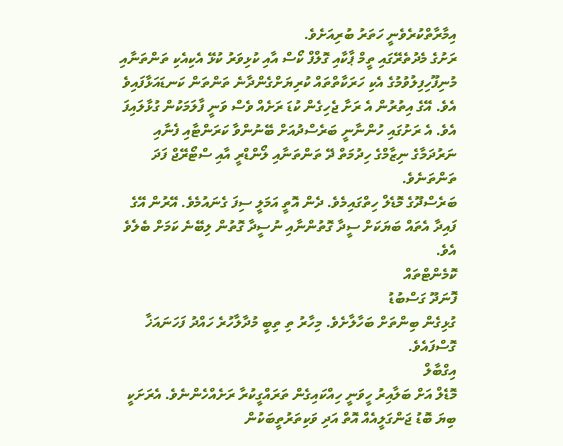އިމާރާތްކުރެވެނީ ހަތަރު ބުރިއަށެވެ.
ރަށުގެ މެދުތެރޭގައި ތީމް ޕާކާއި ގޮލްފް ކޯސް އާއި ކުޅިވަރު ކުޅޭ އެކިއެކި ތަންތަނާއި މުނިފޫހިފިލުވުމުގެ އެކި ހަރަކާތްތައް ކުރިޔަށްގެންދާނެ ތަންތަން ކަނޑައަޅާފައިވެ އެވެ. އޭގެ އިތުރުން އެ ރަށާ ޖެހިގެން ކުޑަ ރަށެއް ވެސް ވަނީ ފާލަމަކުން ގުޅާލައިފަ އެވެ. އެ ރަށުގައި ހުންނާނީ ބަރެސްދުއަށް ބޭނުންވާ ކަރަންޓާއި ފެނާއި ނަރުދަމާގެ ނިޒާމްގެ ހިދުމަތް ދޭ ތަންތަނާއި ލޯންޑްރީ އާއި ސްޓޯރޭޖް ފަދަ ތަންތަނެވެ.
ބަރެސްދޫގެ މޮޑެލް ހިތްގައިމެވެ. ދެން އޮތީ އަމަލީ ސިފަ ގެނައުމެވެ. އޭރުން އޭގެ ފައިދާ އެތައް ބަޔަކަށް ސީދާ ގޮތުންނާއި ނުސީދާ ގޮތުން ލިބޭނެ ކަމަށް ބެލެވެ އެވެ.
ކޮމެންޓްތައް
ފޮނަދޫ ގަސްބުޑު
ގުޅިގެން ބިންތަށް ބަހާލާށެވެ. މިހާރު ތި ތިބީ މުދާލާހުރެ ހައްދު ފަހަނައަޚާ ގޮސްފައެވެ.
އިގްބާލް
މޮޑެލް އަށް ބަލާއިރު ހީވަނީ ހިއްކައިގެން ތަރައްގީކުރާ ރަށެއްހެންނެވެ. އެރަށަކީ ބިޔަ ބޮޑު ޖަންގަލީއެއް އޮތް އަދި ވަކިތަރުތީބަކުން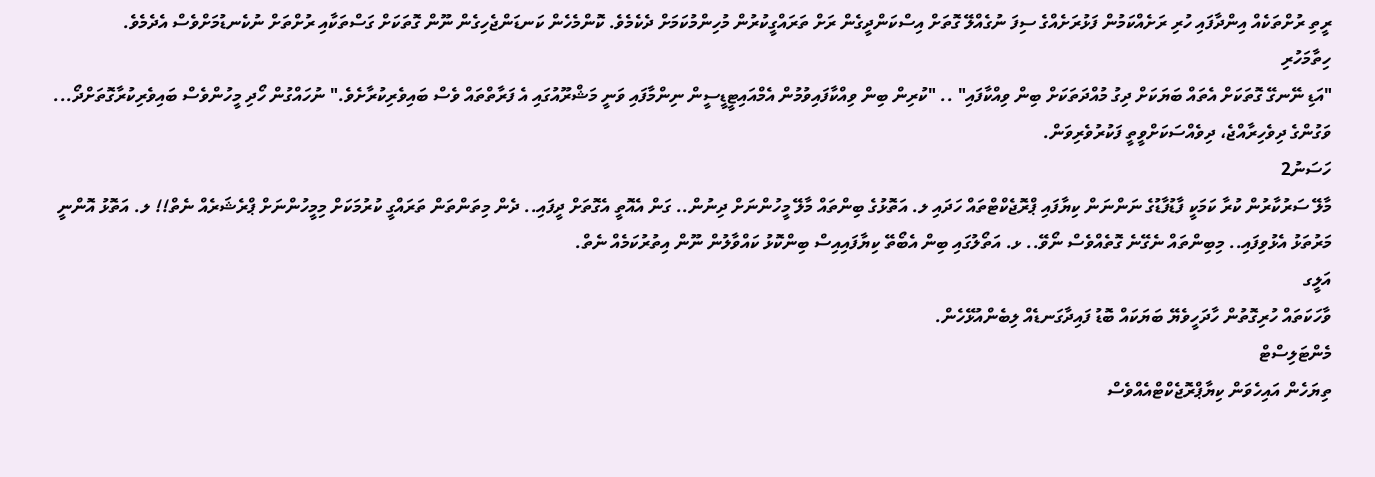ރީތި ރުށްތަކެއް އިންދާފައި ހުރި ރަށެއްކަމުން ފަޅުރަށެއްގެ ސިފަ ނުގެއްލޭ ގޮތަށް އިސްކަންދީގެން ރަށް ތަރައްގީކުރުން މުހިންމުކަމަށް ދެކެމެވެ. ކޮންމެހެން ކަނޑަންޖެހިގެން ނޫން ގޮތަކަށް ގަސްތަކާއި ރުށްތަށް ނުކެނޑުމަށްވެސް އެދެމެވެ.
ހިތާމަހުރި
"އަޑި ނޭނގޭ ގޮތަކަށް އެތައް ބަޔަކަށް ދިގު މުއްދަތަކަށް ބިން ވިއްކާފައި" .. "ކުރިން ބިން ވިއްކާފައިވުމުން އެމްއައިޓީޑީސީން ނިންމާފައި ވަނީ މަޝްރޫއުގައި އެ ފަރާތްތައް ވެސް ބައިވެރިކުރާށެވެ." ނުހައްގުން ހޯދި މީހުންވެސް ބައިވެރިކުރާގޮތަށްދޯ... ވަގުންގެ ދިވެހިރާއްޖެ، ދިވެއްސަކަށްވީތީ ފަކުރުވެރިވަން.
ހަސަނު2
މާލޭ ސަރުކާރުން ކުރާ ކަމަކީ ފާޑުފާޑުގެ ނަންނަން ކިޔާފައި ޕްރޮޖެކްޓްތައް ހަދައި ލ. އަތޮޅުގެ ބިންތައް މާލޭ މީހުންނަށް ދިނުން.. ގަން އެއޮތީ އެގޮތަށް ދީފައި.. ދެން މިތަންތަން ތަރައްގީ ކުރުމަކަށް މިމީހުންނަށް ޕްރެޝަރެއް ނެތް!! ލ. އަތޮޅު އޮންނީ މަރުތަޅު އެޅުވިފައި.. މިބިންތައް ނެގޭނެ ގޮތެއްވެސް ނޯވޭ.. ޅ. އަތޯލުގައި ބިން އެބޯތޭ ކިޔާފައިއިސް ބިންކޮޅު ކައްވާލުން ނޫން އިތުރުކަމެއް ނެތް.
އަލީގ
ވާހަކަތައް ހުރިގޮތުން ހާދަހީވެޔޭ ބަޔަކައް ބޮޑު ފައިދާގަނޑެއް ލިބެންއުޅޭހެން.
މެންޓަލިސްޓް
ތިޔަހެން އައިހެވަން ކިޔާޕްރޮޖެކްޓްއެއްވެސް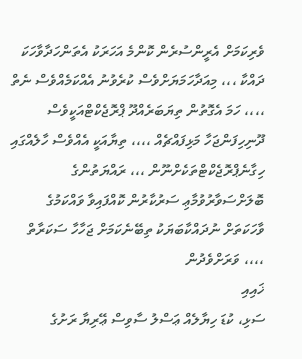ވެރިކަމަށް އެރީންސުރެން ކޮންމެ އަހަރަކު އެތަންހަދާވާހަކަ ދައްކާ ،،، މިއަދާހަމަޔަށްވެސް ކުރެވުނު އެއްކަމެއްވެސް ނެތް ،،،، ހަމަ އެގޮތުން ތިޔަބަރެއްދޫ ޕްރޮޖެކްޓްއަކީވެސް ދޫނިހިފަންޖަހާ މަޅިފައްޗެއް ،،،، ތިޔާއަކީ އެއްވެސް ހާލެއްގައި ހިގާނެޕްރޮޖެކްޓްތަކެށްނޫން ،،، ރައްޔަތުންގެ ބޮލަށްސަވާރުވުމާޢި ސަރުކާރުން ކޮއްފައިވާ ވައްކަމުގެ ވާހަކަތަށް ނުދައްކާބަޔަކު ތިބޭނެކަމަށް ޖަހާހާ ސަކަރާތް ،،،، ވަރަށްވެދުން
ޚައިއި
ސަޅި، ކުޑަ ހިޔާލެއް ޢަސްލު ސާވިސް ޢޭރިޔާ ރަށުގެ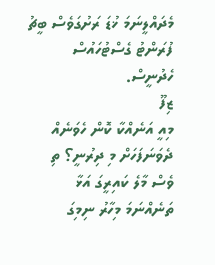މެދައްލީނަމަ ޚުޑަ ރަށުގަވެސް ބީޗު ފުރަންޓު ގެސްޓުހައުސް ހެދުނީސް.
ޒިފޫ
މިއީ އަނެއްކާ ކޮން ހެވަނެއް ދެވަނަފަހަށް މި ދިރުނީ؟ ތި ވެސް މާލެ ކައިރީގަ އަޅާ ތަނެއްނަމަ މިހާރު ނިމިގަ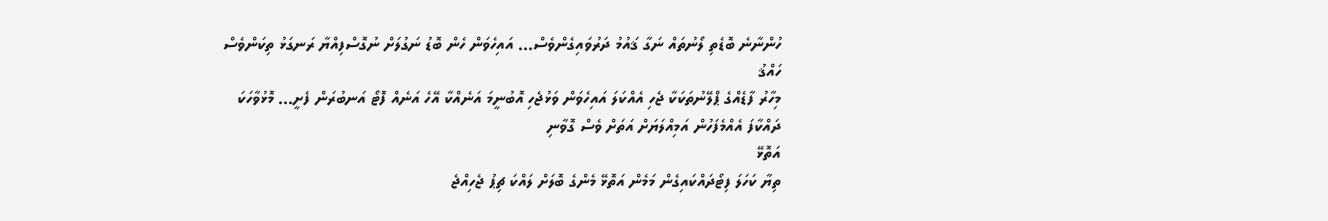ހުންނާނެ ބޮޑެތި ލޯނުތައް ނަގާ ޤައުމު ދަރުވައިގެންވެސް... އައިހެވަން ހެން ބޮޑު ނަގުލަށް ނުގޮސްފިއްޔާ ރަނގަޅު ތިކަންވެސް
ހައްޤު
މިހާރު ފާޑެއްގެ ޕްލޭނުތަކަކާ ޖެހި އެއްކަލަ އައިހެވަން ވަޅުޖެހި އޮބުނީމަ އަނެއްކާ އޭހެ އަނެއް ފޮޓޯ އަނބުރަން ފެށީ... މޮޅުވާހަކަ ދައްކާފަ އެއްމެފަހުން އަމިއްލަޔަށް އަތަށް ވެސް ގޮވާނި
އަތޮޅޭ
ތިޔާ ކަހަލަ ފިޓޯދައްކައިގެން މަމެން އަތޮޅޭ މެންގެ ބޮލަށް ލައްކަ ޗިޕު ޖެހިއްޖެ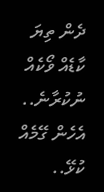ދެން ތިޔަ ކާޑެއް ވޯކެއް ނުކުރާނެ.. އެހެން ގޭމެއް ކުޅޭ..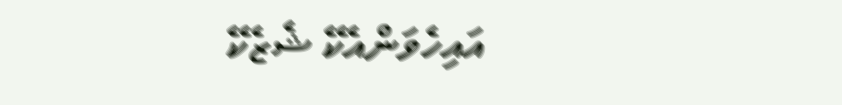އައިހެވަންއެކޭ ޝެޒެކޭ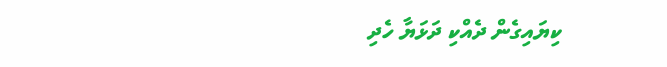ކިޔައިގެން ދެއްކި ދަޅަޔާ ހެދި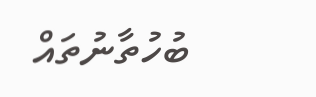ބުހުތާނުތައް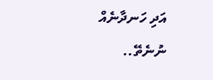އަދި ހަނދާނެއް ނުނެތޭ..